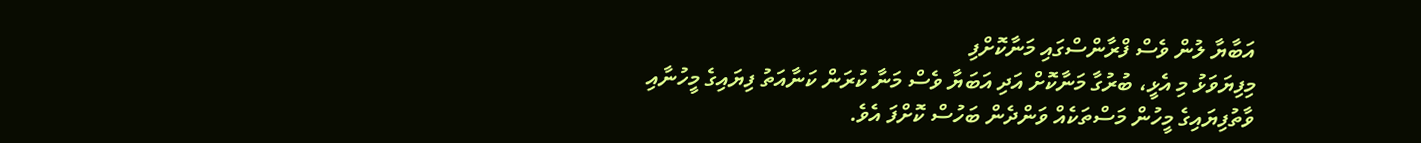އަބާޔާ ލުން ވެސް ފްރާންސްގައި މަނާކޮށްފި
މިފިޔަވަޅު މި އެޅީ، ބުރުގާ މަނާކޮށް އަދި އަބަޔާ ވެސް މަނާ ކުރަން ކަނާއަތު ފިޔައިގެ މީހުނާއި ވާތުފިޔައިގެ މީހުން މަސްތަކެއް ވަންދެން ބަހުސް ކޮށްފަ އެވެ.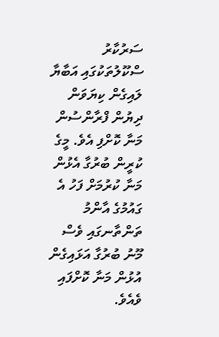ސަރުކާރު ސްކޫލުތަކުގައި އަބާޔާ ލައިގެން ކިޔަވަން ދިޔުން ފްރާންސުން މަނާ ކޮށްފި އެވެ. މީގެ ކުރީން ބުރުގާ އެޅުން މަނާ ކުރުމަށް ފަހު އެ ގައުމުގެ އާންމު ތަންތާނގައި ވެސް މޫނު ބުރުގާ އަޅައިގެން އުޅުން މަނާ ކޮށްފައި ވެއެވެ.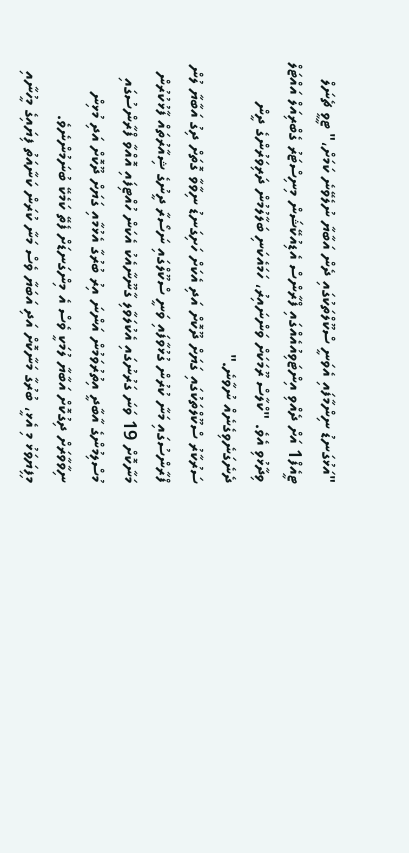"އަޅުގަނޑު ނިންމާފައި އެވަނީ ސްކޫލްތަކުގައި ދެން އަބާޔާ ނުލެވޭނެ ކަމަށް،" ޓީވީ ޗެނަލް ޓީއެފް1 އަށް ދެއްވި އިންޓަވިއުއެއްގައި ފްރާންސް އެޑިއުކޭޝަން މިނިސްޓަރު ގެބްރިއަލް އައްޓަލް ވިދާޅުވި އެވެ. "ކްލާސް ރޫމަކަށް ވަންނައިރު، ހަމައެކަނި ބަލާލުމުން ދަރިވަރުންގެ ދީން ދެނެގަނެވިގެނެއް ނުވާނެ."
ސަރުކާރު ސްކޫލްތަކުގައި ގަޔަށް ދޫކޮށް އަދި އެކަށް ހަށިގަނޑު ނިވާވާ ގޮތަށް ދިގު އަބާޔާ ލުން ފްރާންސުގައި މަނާ ކުރުން ގުޅުވާފައި ވަނީ ސްކޫލްގައި ނަސޯރާ ދީނުގެ ޝިއާރުތައް ފާޅުކުރުން މަނާކޮށް 19 ވަނަ ގަރުނުގައި އެކުލަވާލި ގާނޫނާއެކު އެކަން ހުއްޓިފައި އޮއްވާ ފްރާންސުގައި މުސްލިމުންގެ އާބާދީ އިތުރުވަމުން އަންނަ އިރު ބުރުގާ އެޅުމާއި ގަޔަށް ދޫކޮށް އަދި މުޅިން ނިވާވާރަށް ދިގުކޮށް އަބާޔާ ލުމަކީ ވެސް އެ މިންގަނޑަށް ފެތޭ ކަމެކޭ ބުނަމުންނެވެ.
މިފިޔަވަޅު މި އެޅީ، ބުރުގާ މަނާކޮށް އަދި އަބަޔާ ވެސް މަނާ ކުރަން ކަނާއަތު ފިޔައިގެ މީހުނާއި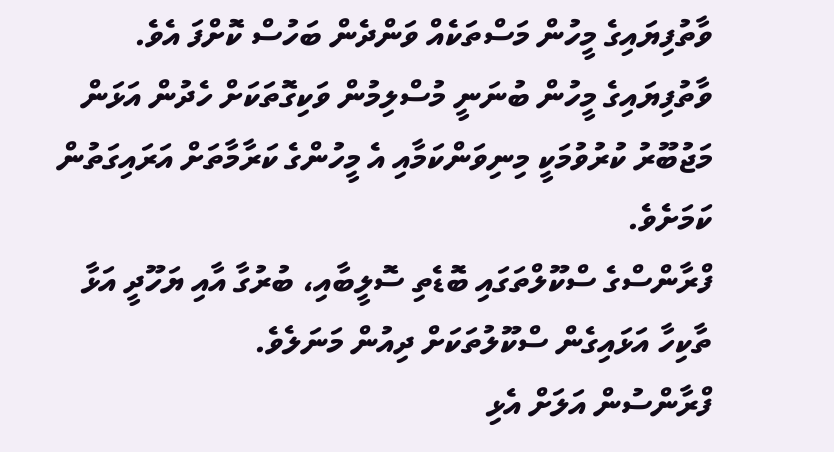ވާތުފިޔައިގެ މީހުން މަސްތަކެއް ވަންދެން ބަހުސް ކޮށްފަ އެވެ. ވާތުފިޔައިގެ މީހުން ބުނަނީ މުސްލިމުން ވަކިގޮތަކަށް ހެދުން އަޅަން މަޖުބޫރު ކުރުވުމަކީ މިނިވަންކަމާއި އެ މީހުންގެ ކަރާމާތަށް އަރައިގަތުން ކަމަށެވެ.
ފްރާންސްގެ ސްކޫލްތަގައި ބޮޑެތި ސޮލީބާއި، ބުރުގާ އާއި ޔަހޫދީ އަޅާ ތާކިހާ އަޅައިގެން ސްކޫލުތަކަށް ދިއުން މަނަލެވެ.
ފްރާންސުން އަލަށް އެޅި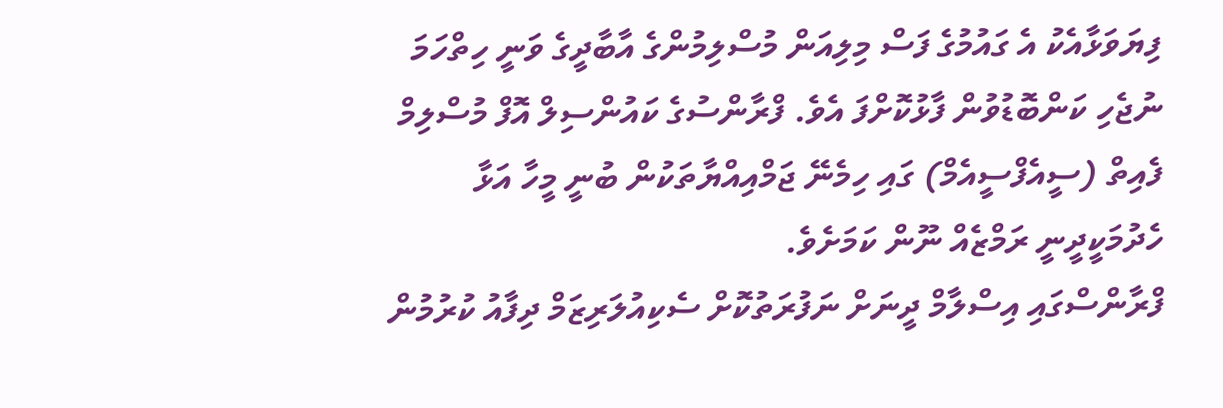ފިޔަވަޅާއެކު އެ ގައުމުގެ ފަސް މިލިއަން މުސްލިމުންގެ އާބާދީގެ ވަނީ ހިތްހަމަ ނުޖެހި ކަންބޮޑުވުން ފާޅުކޮށްފަ އެވެ. ފްރާންސުގެ ކައުންސިލް އޮފް މުސްލިމް ފެއިތް (ސީއެފްސީއެމް) ގައި ހިމެނޭ ޖަމްއިއްޔާތަކުން ބުނީ މީހާ އަޅާ ހެދުމަކީދީނީ ރަމްޒެއް ނޫން ކަމަށެވެ.
ފްރާންސްގައި އިސްލާމް ދީނަށް ނަފުރަތުކޮށް ސެކިއުލަރިޒަމް ދިފާއު ކުރުމުން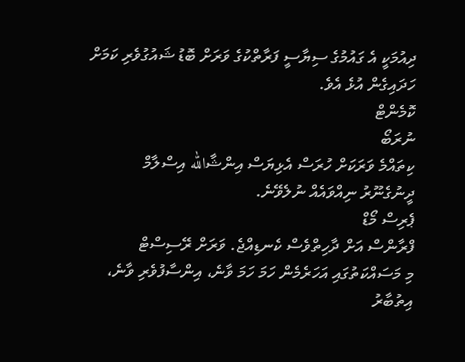ދިއުމަކީ އެ ގައުމުގެ ސިޔާސީ ފަރާތްކުގެ ވަރަށް ބޮޑު ޝައުގުވެރި ކަމަށް ހަދައިގެން އުޅެ އެވެ.
ކޮމެންޓް
ނުރަބޯ
ކިތައްމެ ވަރަކަށް ހުރަސް އެޅިޔަސް އިންޝާالله އިސްލާމް ދީނުގެނޫރު ނިއްވައެއް ނުލެވޭނެ.
ޕެރިސް މޯޑް
ފްރާންސް އަށް ދާހިތްވެސް ކެނޑިއްޖެ. ވަރަށް ރޭސިސްޓް
މި މަސައްކަތުގައި އަހަރެމެން ހަމަ ހަމަ ވާނެ، އިންސާފުވެރި ވާނެ، އިތުބާރު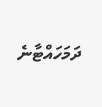ދަމަހައްޓާނެ